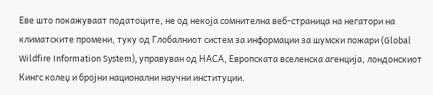Еве што покажуваат податоците, не од некоја сомнителна веб-страница на негатори на климатските промени, туку од Глобалниот систем за информации за шумски пожари (Global Wildfire Information System), управуван од НАСА, Европската вселенска агенција, лондонскиот Кингс колеџ и бројни национални научни институции.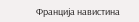Франција навистина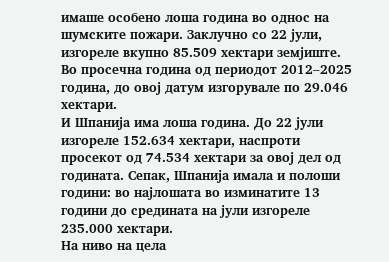имаше особено лоша година во однос на шумските пожари. Заклучно со 22 јули, изгореле вкупно 85.509 хектари земјиште. Во просечна година од периодот 2012–2025 година, до овој датум изгорувале по 29.046 хектари.
И Шпанија има лоша година. До 22 јули изгореле 152.634 хектари, наспроти просекот од 74.534 хектари за овој дел од годината. Сепак, Шпанија имала и полоши години: во најлошата во изминатите 13 години до средината на јули изгореле 235.000 хектари.
На ниво на цела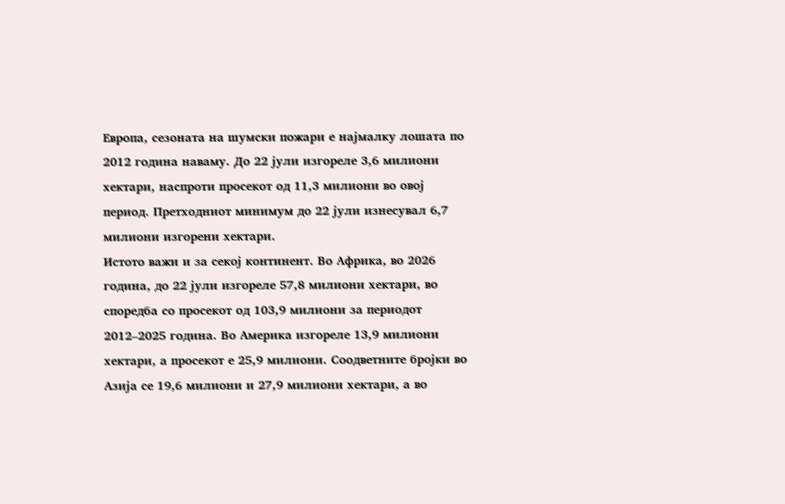Европа, сезоната на шумски пожари е најмалку лошата по 2012 година наваму. До 22 јули изгореле 3,6 милиони хектари, наспроти просекот од 11,3 милиони во овој период. Претходниот минимум до 22 јули изнесувал 6,7 милиони изгорени хектари.
Истото важи и за секој континент. Во Африка, во 2026 година, до 22 јули изгореле 57,8 милиони хектари, во споредба со просекот од 103,9 милиони за периодот 2012–2025 година. Во Америка изгореле 13,9 милиони хектари, а просекот е 25,9 милиони. Соодветните бројки во Азија се 19,6 милиони и 27,9 милиони хектари, а во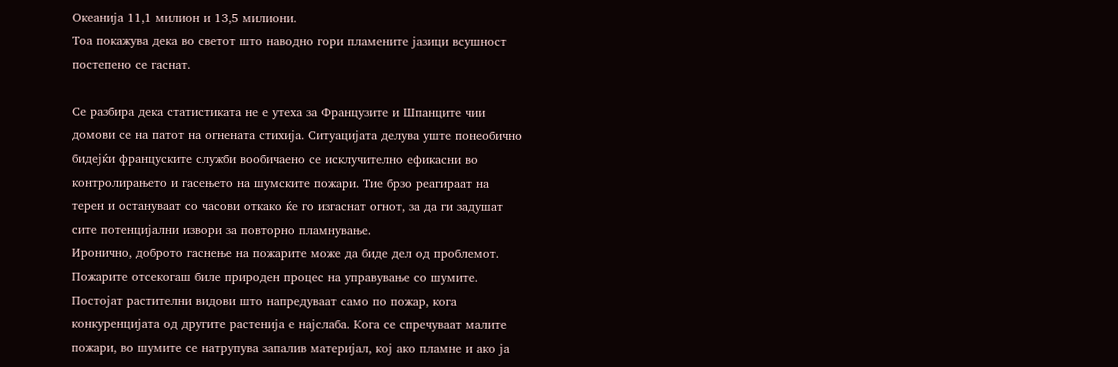Океанија 11,1 милион и 13,5 милиони.
Тоа покажува дека во светот што наводно гори пламените јазици всушност постепено се гаснат.

Се разбира дека статистиката не е утеха за Французите и Шпанците чии домови се на патот на огнената стихија. Ситуацијата делува уште понеобично бидејќи француските служби вообичаено се исклучително ефикасни во контролирањето и гасењето на шумските пожари. Тие брзо реагираат на терен и остануваат со часови откако ќе го изгаснат огнот, за да ги задушат сите потенцијални извори за повторно пламнување.
Иронично, доброто гаснење на пожарите може да биде дел од проблемот. Пожарите отсекогаш биле природен процес на управување со шумите. Постојат растителни видови што напредуваат само по пожар, кога конкуренцијата од другите растенија е најслаба. Кога се спречуваат малите пожари, во шумите се натрупува запалив материјал, кој ако пламне и ако ја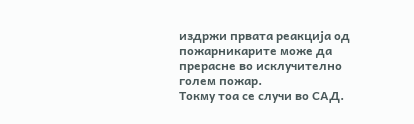издржи првата реакција од пожарникарите може да прерасне во исклучително голем пожар.
Токму тоа се случи во САД.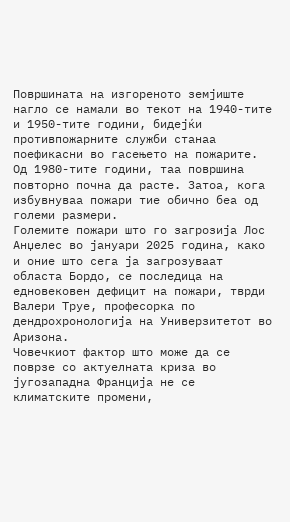Површината на изгореното земјиште нагло се намали во текот на 1940-тите и 1950-тите години, бидејќи противпожарните служби станаа поефикасни во гасењето на пожарите. Од 1980-тите години, таа површина повторно почна да расте. Затоа, кога избувнуваа пожари тие обично беа од големи размери.
Големите пожари што го загрозија Лос Анџелес во јануари 2025 година, како и оние што сега ја загрозуваат областа Бордо, се последица на едновековен дефицит на пожари, тврди Валери Труе, професорка по дендрохронологија на Универзитетот во Аризона.
Човечкиот фактор што може да се поврзе со актуелната криза во југозападна Франција не се климатските промени,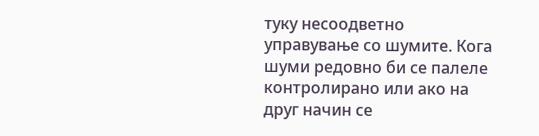туку несоодветно управување со шумите. Кога шуми редовно би се палеле контролирано или ако на друг начин се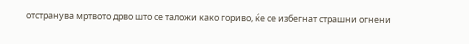отстранува мртвото дрво што се таложи како гориво, ќе се избегнат страшни огнени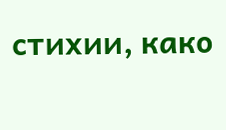стихии, како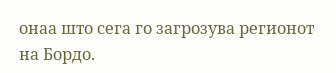онаа што сега го загрозува регионот на Бордо.